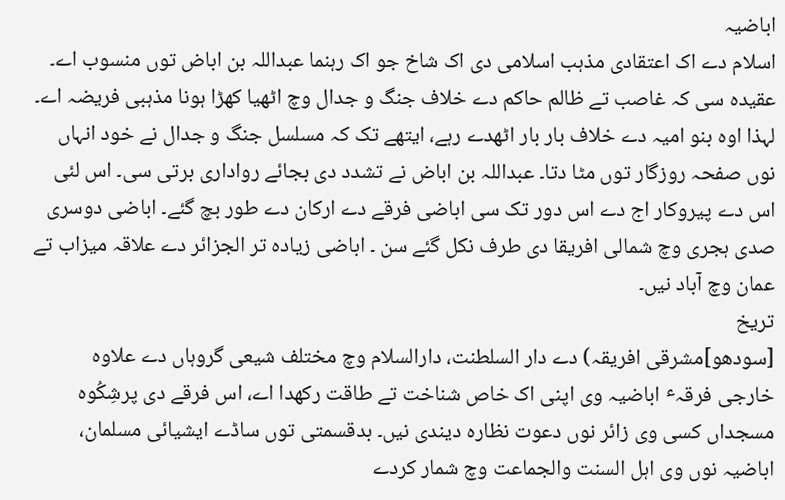اباضیہ
اسلام دے اک اعتقادی مذہب اسلامی دی اک شاخ جو اک رہنما عبداللہ بن اباض توں منسوب اے۔ عقیدہ سی کہ غاصب تے ظالم حاکم دے خلاف جنگ و جدال وچ اٹھیا کھڑا ہونا مذہبی فریضہ اے۔ لہذا اوہ بنو امیہ دے خلاف بار بار اٹھدے رہے، ایتھے تک کہ مسلسل جنگ و جدال نے خود انہاں نوں صفحہ روزگار توں مٹا دتا۔ عبداللہ بن اباض نے تشدد دی بجائے رواداری برتی سی۔ اس لئی اس دے پیروکار اج دے اس دور تک سی اباضی فرقے دے ارکان دے طور بچ گئے۔ اباضی دوسری صدی ہجری وچ شمالی افریقا دی طرف نکل گئے سن ۔ اباضی زیادہ تر الجزائر دے علاقہ میزاب تے عمان وچ آباد نيں۔
تریخ
[سودھو]مشرقی افریقہ) دے دار السلطنت، دارالسلام وچ مختلف شیعی گروہاں دے علاوہ خارجی فرقہٴ اباضیہ وی اپنی اک خاص شناخت تے طاقت رکھدا اے، اس فرقے دی پرشِکُوہ مسجداں کسی وی زائر نوں دعوت نظارہ دیندی نيں۔ بدقسمتی توں ساڈے ایشیائی مسلمان، اباضیہ نوں وی اہل السنت والجماعت وچ شمار کردے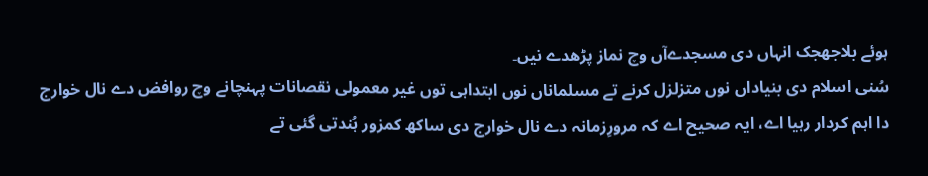ہوئے بلاجھجک انہاں دی مسجدےآں وچ نماز پڑھدے نيں۔
سُنی اسلام دی بنیاداں نوں متزلزل کرنے تے مسلماناں نوں ابتداہی توں غیر معمولی نقصانات پہنچانے وچ روافض دے نال خوارج دا اہم کردار رہیا اے، ایہ صحیح اے کہ مرورِزمانہ دے نال خوارج دی ساکھ کمزور ہُندتی گئی تے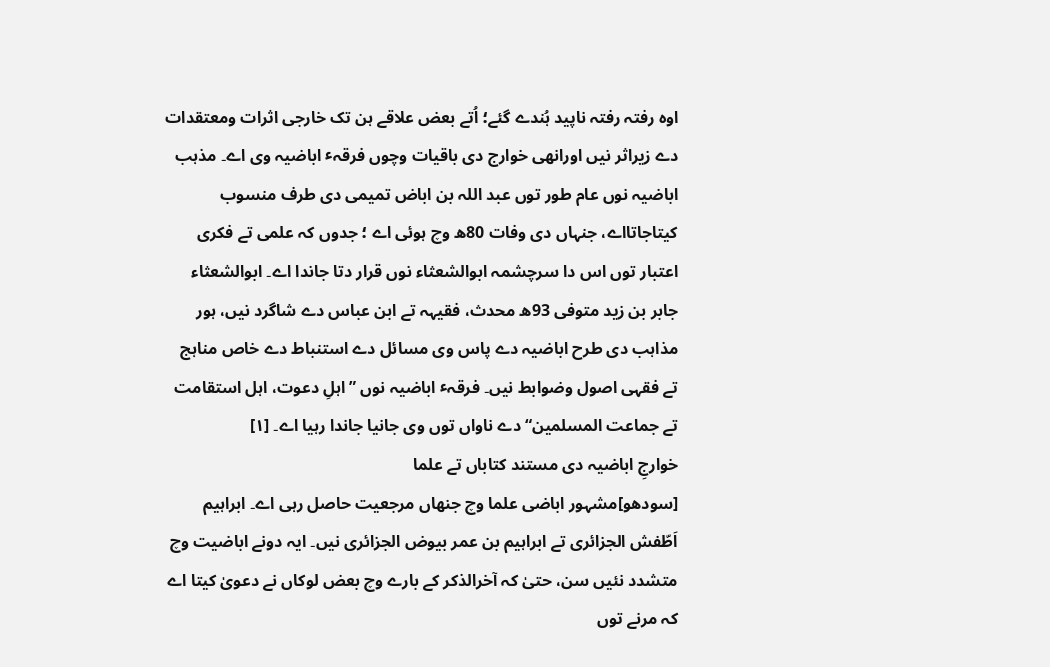اوہ رفتہ رفتہ ناپید ہُندے گئے؛ اُتے بعض علاقے ہن تک خارجی اثرات ومعتقدات دے زیراثر نيں اورانھی خوارج دی باقیات وچوں فرقہٴ اباضیہ وی اے۔ مذہب اباضیہ نوں عام طور توں عبد اللہ بن اباض تمیمی دی طرف منسوب کیتاجاتااے، جنہاں دی وفات 80ھ وچ ہوئی اے ؛ جدوں کہ علمی تے فکری اعتبار توں اس دا سرچشمہ ابوالشعثاء نوں قرار دتا جاندا اے۔ ابوالشعثاء جابر بن زید متوفی 93ھ محدث، فقیہہ تے ابن عباس دے شاگرد نيں، ہور مذاہب دی طرح اباضیہ دے پاس وی مسائل دے استنباط دے خاص مناہج تے فقہی اصول وضوابط نيں۔ فرقہٴ اباضیہ نوں ”اہلِ دعوت، اہل استقامت تے جماعت المسلمین“ دے ناواں توں وی جانیا جاندا رہیا اے۔ [۱]
خوارجِ اباضیہ دی مستند کتاباں تے علما
[سودھو]مشہور اباضی علما وچ جنھاں مرجعیت حاصل رہی اے۔ ابراہیم اَطّفش الجزائری تے ابراہیم بن عمر بیوض الجزائری نيں۔ ایہ دونے اباضیت وچ متشدد نئيں سن، حتیٰ کہ آخرالذکر کے بارے وچ بعض لوکاں نے دعویٰ کیتا اے کہ مرنے توں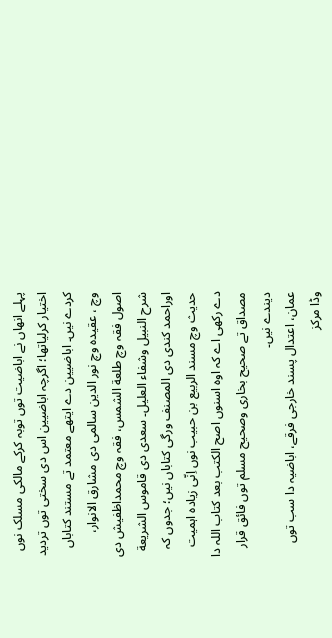پہلے انھاں نے اباضیت توں توبہ کرکے مالکی مسلک نوں اختیار کرلیاتھا؛ اگرچہ اباضیین اس دی سختی توں تردید کردے نيں۔ اباضیین دے ایتھے معتمد تے مستند کتاباں وچ ، عقیدہ وچ نور الدین سالمی دی مشارق الانوار، اصول فقہ وچ طلعة الشمس، فقہ وچ محمداظفیش دی شرح النبیل وشفاء العلیل۔ سعدی دی قاموس الشریعة اوراحمد کندی دی المصنف ورگی کتاباں نيں؛ جدوں کہ حدیث وچ مسند الربیع بن حبیب نوں اِنّی زیادہ اہمیت دے رکھی اے کہ اوہ اسنوں اصح الکتب بعد کتاب اللہ دا مصداق تے صحیح بخاری وصحیح مسلم توں فائق قرار دیندے نيں۔
عمان، اعتدال پسند خارجی فرقے، اباضیہ دا سب توں وڈا مرکز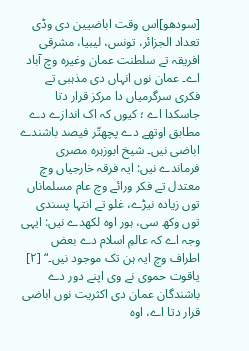[سودھو]اس وقت اباضیین دی وڈی تعداد الجزائر، تونس، لیبیا، مشرقی افریقہ تے سلطنت عمان وغیرہ وچ آباد اے۔ عمان نوں انہاں دی مذہبی تے فکری سرگرمیاں دا مرکز قرار دتا جاسکدا اے ؛ کیوں کہ اک اندازے دے مطابق اوتھے دے پچھتّر فیصد باشندے اباضی نيں۔ شیخ ابوزہرہ مصری فرماندے نيں: ایہ فرقہ خارجیاں وچ معتدل تے فکر ورائے وچ عام مسلماناں توں زیادہ نیڑے، غلو تے انتہا پسندی توں وکھ سی، ہور اوہ لکھدے نيں: ایہی وجہ اے کہ عالمِ اسلام دے بعض اطراف وچ ایہ ہن تک موجود نيں۔“ [۲] یاقوت حموی نے وی اپنے دور دے باشندگان عمان دی اکثریت نوں اباضی قرار دتا اے، اوہ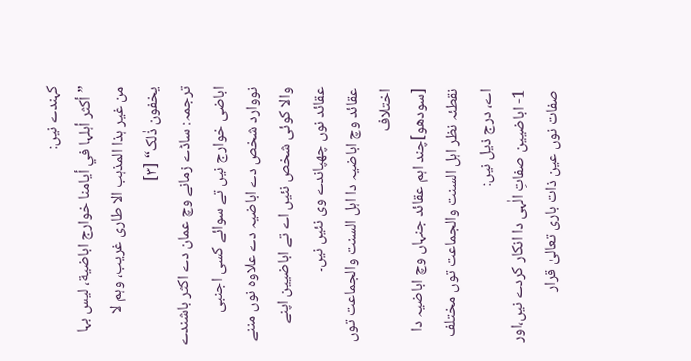کہندے نيں:
”أکثر أہلہا في أیامنا خوارج اباضیة، لیس بہا من غیر ہذا المذہب الا طاری غریب، وہم لا یخفون ذٰلک“ [۳]
ترجمہ: ساڈے زمانے وچ عمان دے اکثر باشندے اباضی خوارج نيں تے سوائے کسی اجنبی نووارد شخص دے اباضیہ دے علاوہ نوں مننے والا کوئی شخص نئيں اے تے اباضیین اپنے عقائد نوں چھپاندے وی نئيں نيں۔
عقائد وچ اباضیہ دا اہل السنت والجماعت توں اختلاف
[سودھو]چند اہم عقائد جنہاں وچ اباضیہ دا نقطئہ نظر اہل السنت والجماعت توں مختلف اے، درج ذیل نيں:
1- اباضیین صفاتِ الٰہی دا انکار کردے نيں،اور صفات نوں عین ذات باری تعالیٰ قرار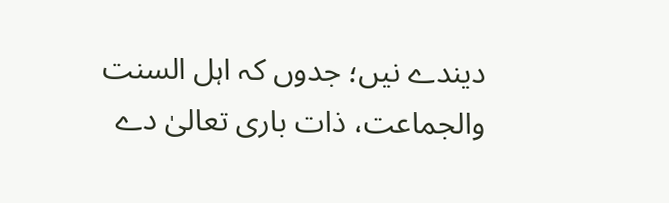دیندے نيں؛ جدوں کہ اہل السنت والجماعت، ذات باری تعالیٰ دے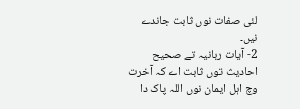لئی صفات نوں ثابت جاندے نيں۔
2- آیات ربانیہ تے صحیح احادیث توں ثابت اے کہ آخرت وچ اہل ایمان نوں اللہ پاک دا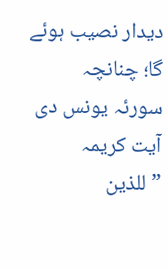دیدار نصیب ہوئے گا؛ چنانچہ سورئہ یونس دی آیت کریمہ ”للذین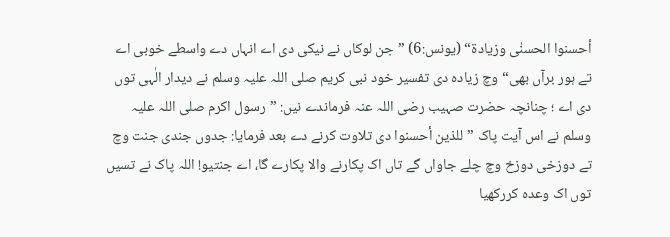أحسنوا الحسنٰی وزیادة“ (یونس:6) ”جن لوکاں نے نیکی دی اے انہاں دے واسطے خوبی اے تے ہور برآں بھی“ وچ زیادہ دی تفسیر خود نبی کریم صلی اللہ علیہ وسلم نے دیدار الٰہی توں دی اے ؛ چنانچہ حضرت صہیب رضی اللہ عنہ فرماندے نيں: ”رسول اکرم صلی اللہ علیہ وسلم نے اس آیت پاک ”للذین أحسنوا دی تلاوت کرنے دے بعد فرمایا: جدوں جندی جنت وچ تے دوزخی دوزخ وچ چلے جاواں گے تاں اک پکارنے والا پکارے گا، اے جنتیو! اللہ پاک نے تسيں توں اک وعدہ کررکھیا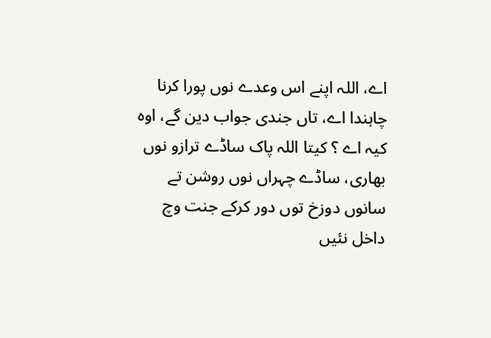اے، اللہ اپنے اس وعدے نوں پورا کرنا چاہندا اے، تاں جندی جواب دین گے، اوہ کیہ اے ؟ کیتا اللہ پاک ساڈے ترازو نوں بھاری، ساڈے چہراں نوں روشن تے سانوں دوزخ توں دور کرکے جنت وچ داخل نئيں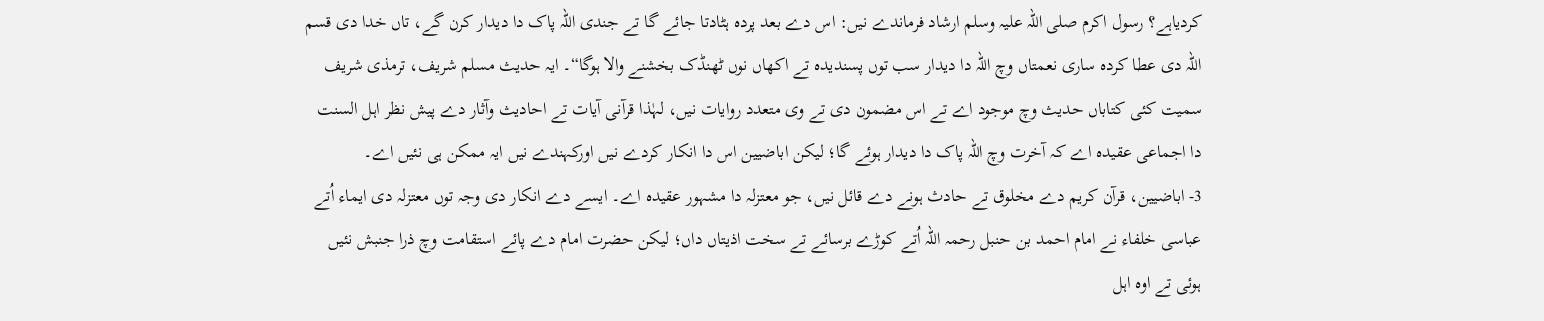کردیاہے؟ رسول اکرم صلی اللہ علیہ وسلم ارشاد فرماندے نيں: اس دے بعد پردہ ہٹادتا جائے گا تے جندی اللہ پاک دا دیدار کرن گے، تاں خدا دی قسم اللہ دی عطا کردہ ساری نعمتاں وچ اللہ دا دیدار سب توں پسندیدہ تے اکھاں نوں ٹھنڈک بخشنے والا ہوگا“۔ ایہ حدیث مسلم شریف، ترمذی شریف سمیت کئی کتاباں حدیث وچ موجود اے تے اس مضمون دی تے وی متعدد روایات نيں، لہٰذا قرآنی آیات تے احادیث وآثار دے پیش نظر اہل السنت دا اجماعی عقیدہ اے کہ آخرت وچ اللہ پاک دا دیدار ہوئے گا؛ لیکن اباضیین اس دا انکار کردے نيں اورکہندے نيں ایہ ممکن ہی نئيں اے۔
3- اباضیین، قرآن کریم دے مخلوق تے حادث ہونے دے قائل نيں، جو معتزلہ دا مشہور عقیدہ اے۔ ايسے دے انکار دی وجہ توں معتزلہ دی ایماء اُتے عباسی خلفاء نے امام احمد بن حنبل رحمہ اللہ اُتے کوڑے برسائے تے سخت اذیتاں داں؛ لیکن حضرت امام دے پائے استقامت وچ ذرا جنبش نئيں ہوئی تے اوہ اہل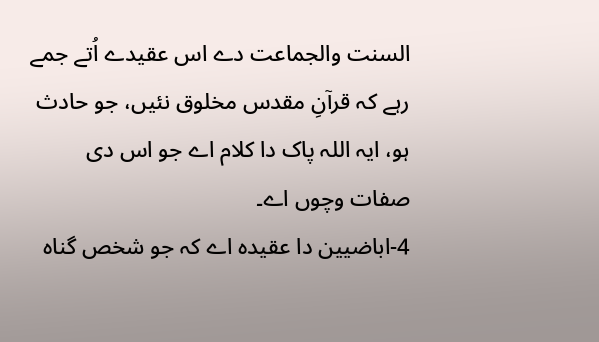السنت والجماعت دے اس عقیدے اُتے جمے رہے کہ قرآنِ مقدس مخلوق نئيں، جو حادث ہو، ایہ اللہ پاک دا کلام اے جو اس دی صفات وچوں اے۔
4-اباضیین دا عقیدہ اے کہ جو شخص گناہ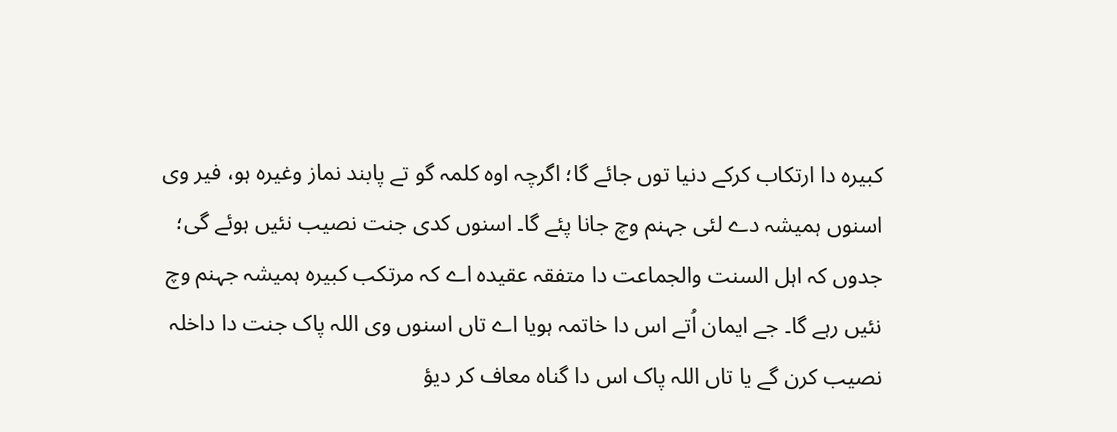کبیرہ دا ارتکاب کرکے دنیا توں جائے گا؛ اگرچہ اوہ کلمہ گو تے پابند نماز وغیرہ ہو، فیر وی اسنوں ہمیشہ دے لئی جہنم وچ جانا پئے گا۔ اسنوں کدی جنت نصیب نئيں ہوئے گی؛ جدوں کہ اہل السنت والجماعت دا متفقہ عقیدہ اے کہ مرتکب کبیرہ ہمیشہ جہنم وچ نئيں رہے گا۔ جے ایمان اُتے اس دا خاتمہ ہويا اے تاں اسنوں وی اللہ پاک جنت دا داخلہ نصیب کرن گے یا تاں اللہ پاک اس دا گناہ معاف کر دیؤ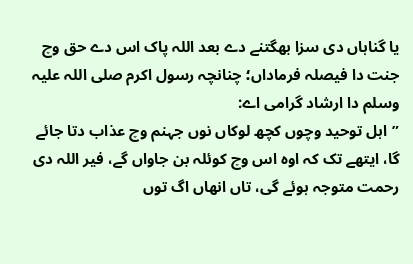یا گناہاں دی سزا بھگتنے دے بعد اللہ پاک اس دے حق وچ جنت دا فیصلہ فرماداں؛ چنانچہ رسول اکرم صلی اللہ علیہ وسلم دا ارشاد گرامی اے:
”اہل توحید وچوں کچھ لوکاں نوں جہنم وچ عذاب دتا جائے گا، ایتھے تک کہ اوہ اس وچ کوئلہ بن جاواں گے، فیر اللہ دی رحمت متوجہ ہوئے گی، تاں انھاں اگ توں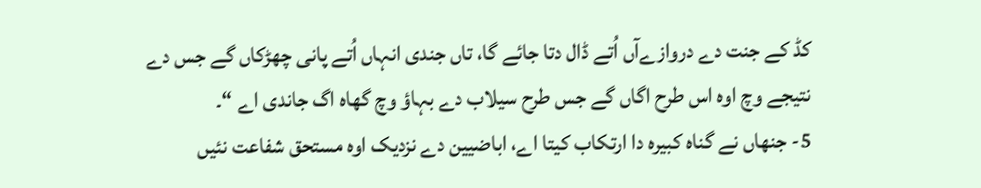کڈ کے جنت دے دروازےآں اُتے ڈال دتا جائے گا، تاں جندی انہاں اُتے پانی چھڑکاں گے جس دے نتیجے وچ اوہ اس طرح اگاں گے جس طرح سیلاب دے بہاؤ وچ گھاہ اگ جاندی اے “۔
5- جنھاں نے گناہ کبیرہ دا ارتکاب کیتا اے، اباضیین دے نزدیک اوہ مستحق شفاعت نئيں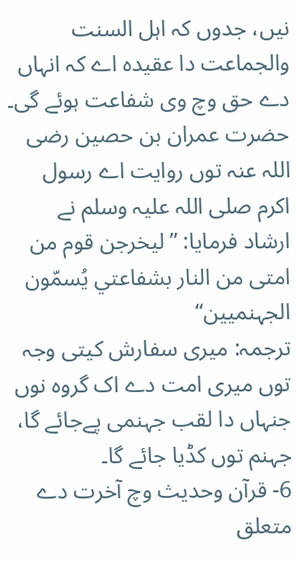نيں، جدوں کہ اہل السنت والجماعت دا عقیدہ اے کہ انہاں دے حق وچ وی شفاعت ہوئے گی۔ حضرت عمران بن حصین رضی اللہ عنہ توں روایت اے رسول اکرم صلی اللہ علیہ وسلم نے ارشاد فرمایا: ”لیخرجن قوم من امتی من النار بشفاعتي یُسمّون الجہنمیین“
ترجمہ: میری سفارش کيتی وجہ توں میری امت دے اک گروہ نوں جنہاں دا لقب جہنمی پےجائے گا، جہنم توں کڈیا جائے گا۔
6- قرآن وحدیث وچ آخرت دے متعلق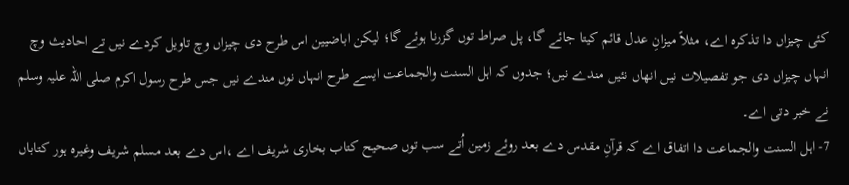کئی چیزاں دا تذکرہ اے، مثلاً میزانِ عدل قائم کیتا جائے گا، پل صراط توں گزرنا ہوئے گا؛ لیکن اباضیین اس طرح دی چیزاں وچ تاویل کردے نيں تے احادیث وچ انہاں چیزاں دی جو تفصیلات نيں انھاں نئيں مندے نيں؛ جدوں کہ اہل السنت والجماعت ايسے طرح انہاں نوں مندے نيں جس طرح رسول اکرم صلی اللہ علیہ وسلم نے خبر دتی اے۔
7- اہل السنت والجماعت دا اتفاق اے کہ قرآنِ مقدس دے بعد روئے زمین اُتے سب توں صحیح کتاب بخاری شریف اے ،اس دے بعد مسلم شریف وغیرہ ہور کتاباں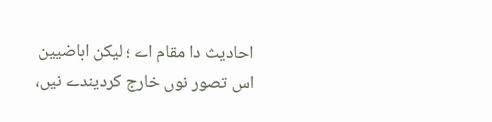احادیث دا مقام اے ؛ لیکن اباضیین اس تصور نوں خارج کردیندے نيں،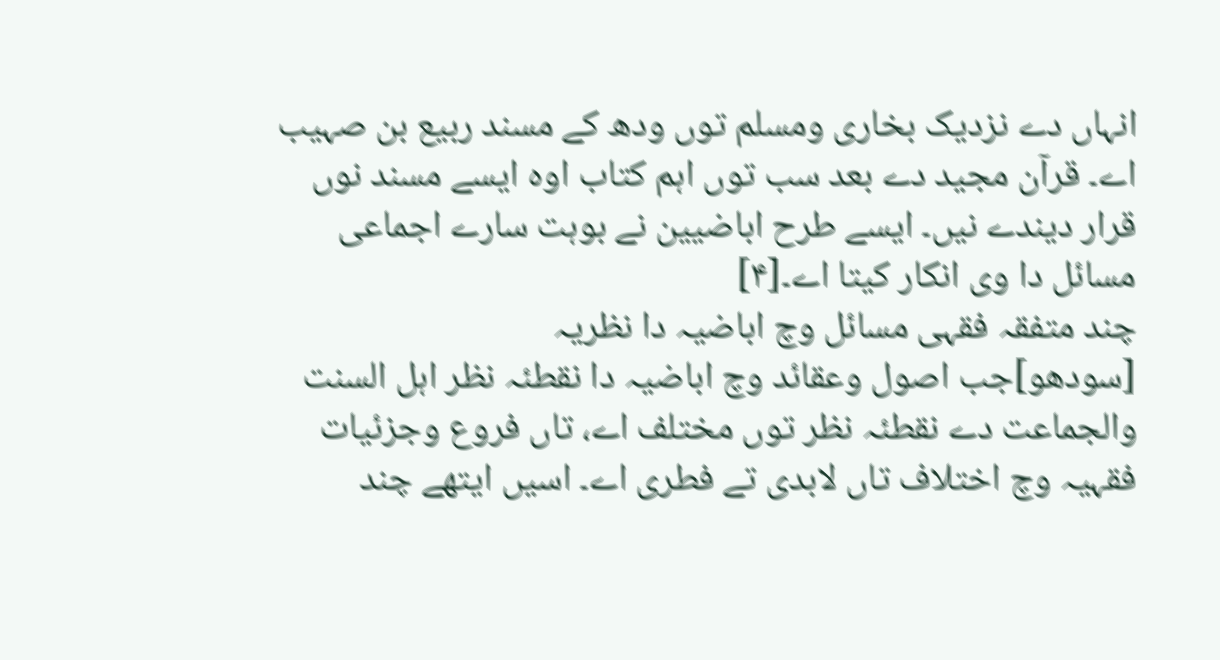انہاں دے نزدیک بخاری ومسلم توں ودھ کے مسند ربیع بن صہیب اے۔ قرآن مجید دے بعد سب توں اہم کتاب اوہ ايسے مسند نوں قرار دیندے نيں۔ ايسے طرح اباضیین نے بوہت سارے اجماعی مسائل دا وی انکار کیتا اے۔[۴]
چند متفقہ فقہی مسائل وچ اباضیہ دا نظریہ
[سودھو]جب اصول وعقائد وچ اباضیہ دا نقطئہ نظر اہل السنت والجماعت دے نقطئہ نظر توں مختلف اے، تاں فروع وجزئیات فقہیہ وچ اختلاف تاں لابدی تے فطری اے۔ اسيں ایتھے چند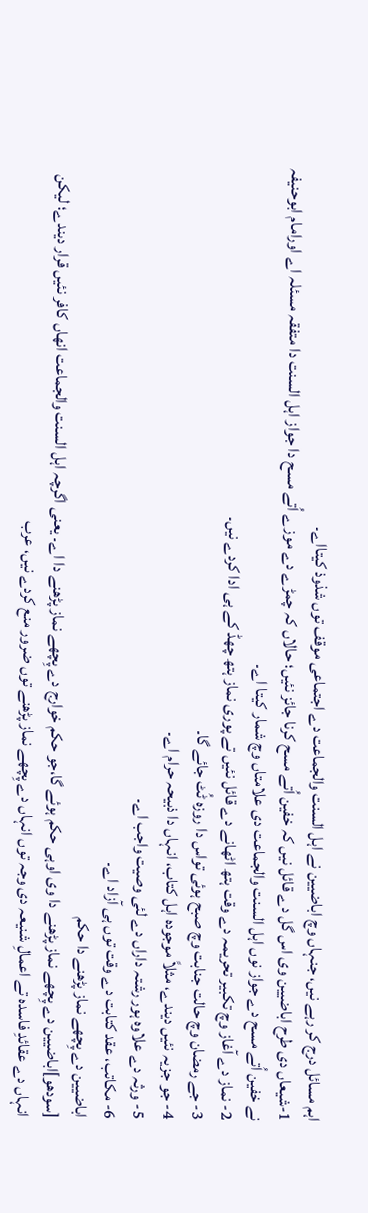اہم مسائل درج کر رہے نيں، جنہاں وچ اباضیین نے اہل السنت والجماعت دے اجتماعی موقف توں شذوذ کیتااے۔
1-شیعاں دی طرح اباضیین وی اس گل دے قائل نيں کہ خفین اُتے مسح کرنا جائز نئيں؛ حالاں کہ چمڑے دے موزے اُتے مسح دا جواز اہل السنت دا متفقہ مسئلہ اے اورامام ابوحنیفہ نے خفین اُتے مسح دے جواز نوں اہل السنت والجماعت دی علامتاں وچ شمار کیتا اے۔
2- نماز دے آغاز وچ تکبیر تحریمہ دے وقت ہتھ اٹھانے دے قائل نئيں تے پوری نماز ہتھ چھڈ کے ہی ادا کردے نيں۔
3- جے رمضان وچ حالت جنابت وچ صبح ہوئی تواس دا روزہ ٹُٹ جائے گا۔
4- جو جزیہ نئيں دیندے، مثلاً موجودہ اہل کتاب، انہاں دا ذبیحہ حرام اے۔
5- ورثہ دے علاوہ ہور رشتہ داراں دے لئی وصیت واجب اے۔
6- مکاتب، عقد کتابت دے وقت توں ہی آزاد اے۔
اباضیین دے پِچھے نماز پڑھنے دا حکم
[سودھو]اباضیین دے پِچھے نماز پڑھنے دا وی اوہی حکم ہوئے گا،جو حکم خوارج دے پِچھے نماز پڑھنے دا اے۔ یعنی اگرچہ اہل السنت والجماعت انھاں کافر نئيں قرار دیندے؛ لیکن انہاں دے عقائدِ فاسدہ تے اعمالِ شنیعہ دی وجہ توں انہاں دے پِچھے نماز پڑھنے توں ضرور منع کردے نيں، عرب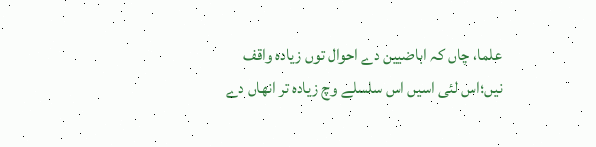علما، چاں کہ اباضیین دے احوال توں زیادہ واقف نيں؛اس لئی اسيں اس سلسلے وچ زیادہ تر انھاں دے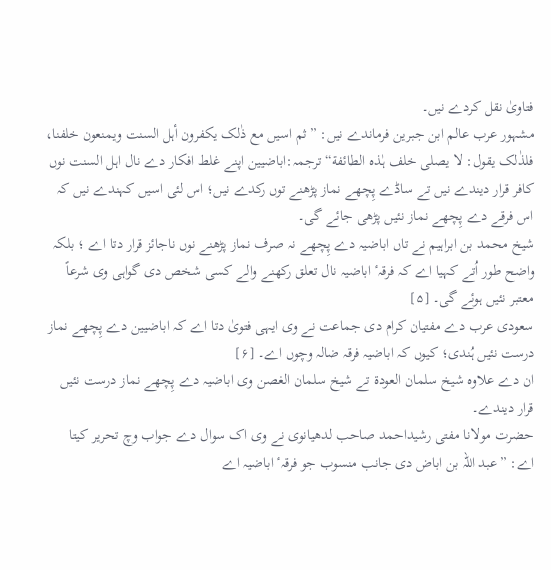فتاویٰ نقل کردے نيں۔
مشہور عرب عالم ابن جبرین فرماندے نيں: ”ثم اسيں مع ذٰلک یکفرون أہل السنت ویمنعون خلفنا، فلذٰلک یقول: لا یصلی خلف ہٰذہ الطائفة“ ترجمہ:اباضیین اپنے غلط افکار دے نال اہل السنت نوں کافر قرار دیندے نيں تے ساڈے پِچھے نماز پڑھنے توں رکدے نيں؛ اس لئی اسيں کہندے نيں کہ اس فرقے دے پِچھے نماز نئيں پڑھی جائے گی۔
شیخ محمد بن ابراہیم نے تاں اباضیہ دے پِچھے نہ صرف نماز پڑھنے نوں ناجائز قرار دتا اے ؛ بلکہ واضح طور اُتے کہیا اے کہ فرقہٴ اباضیہ نال تعلق رکھنے والے کسی شخص دی گواہی وی شرعاً معتبر نئيں ہوئے گی۔ [۵]
سعودی عرب دے مفتیان کرام دی جماعت نے وی ایہی فتویٰ دتا اے کہ اباضیین دے پِچھے نماز درست نئيں ہُندی؛ کیوں کہ اباضیہ فرقہ ضالہ وچوں اے۔ [۶]
ان دے علاوہ شیخ سلمان العودة تے شیخ سلمان الغصن وی اباضیہ دے پِچھے نماز درست نئيں قرار دیندے۔
حضرت مولانا مفتی رشیداحمد صاحب لدھیانوی نے وی اک سوال دے جواب وچ تحریر کیتا اے: ”عبد اللہ بن اباض دی جانب منسوب جو فرقہٴ اباضیہ اے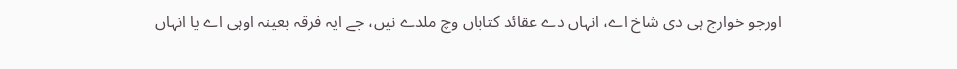اورجو خوارج ہی دی شاخ اے، انہاں دے عقائد کتاباں وچ ملدے نيں، جے ایہ فرقہ بعینہ اوہی اے یا انہاں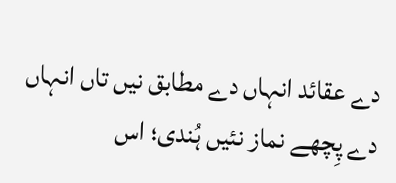دے عقائد انہاں دے مطابق نيں تاں انہاں دے پِچھے نماز نئيں ہُندی؛ اس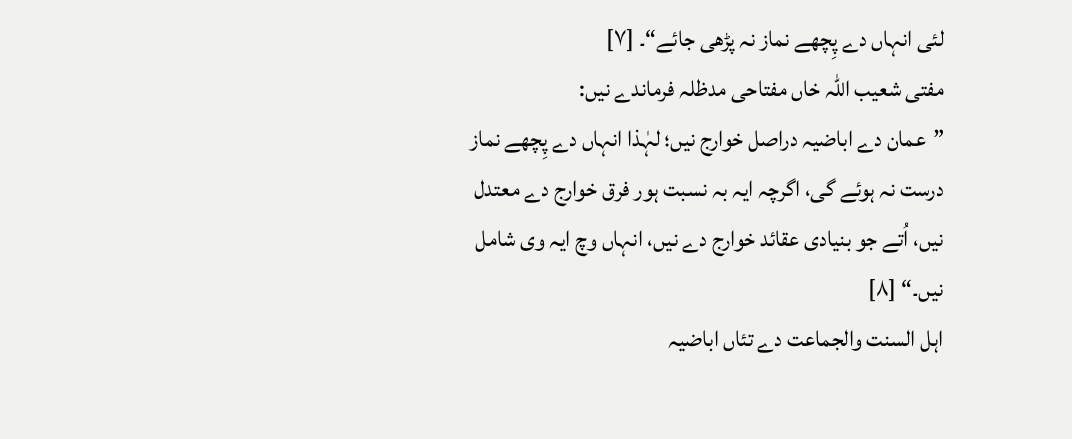لئی انہاں دے پِچھے نماز نہ پڑھی جائے“۔ [۷]
مفتی شعیب اللہ خاں مفتاحی مدظلہ فرماندے نيں:
”عمان دے اباضیہ دراصل خوارج نيں؛ لہٰذا انہاں دے پِچھے نماز درست نہ ہوئے گی، اگرچہ ایہ بہ نسبت ہور فرق خوارج دے معتدل نيں، اُتے جو بنیادی عقائد خوارج دے نيں، انہاں وچ ایہ وی شامل نيں۔“ [۸]
اہل السنت والجماعت دے تئاں اباضیہ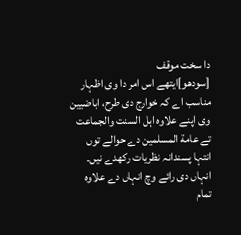دا سخت موقف
[سودھو]ایتھے اس امر دا وی اظہار مناسب اے کہ خوارج دی طرح، اباضیین وی اپنے علاوہ اہل السنت والجماعت تے عامة المسلمین دے حوالے توں انتہا پسندانہ نظریات رکھدے نيں۔ انہاں دی رائے وچ انہاں دے علاوہ تمام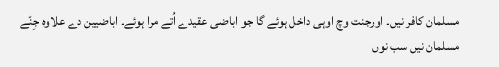مسلمان کافر نيں۔ اورجنت وچ اوہی داخل ہوئے گا جو اباضی عقیدے اُتے مرا ہوئے۔ اباضیین دے علاوہ جِنّے مسلمان نيں سب نوں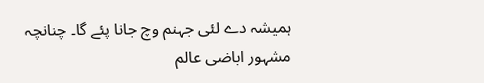ہمیشہ دے لئی جہنم وچ جانا پئے گا۔ چنانچہ مشہور اباضی عالم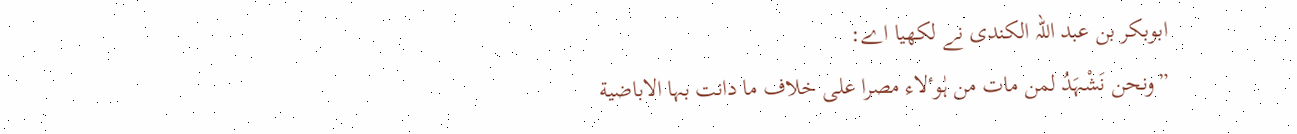ابوبکر بن عبد اللہ الکندی نے لکھیا اے:
”ونحن نَشْہَدُ لمن مات من ہٰوٴلاء مصرا علی خلاف ما دانت بہا الاباضیة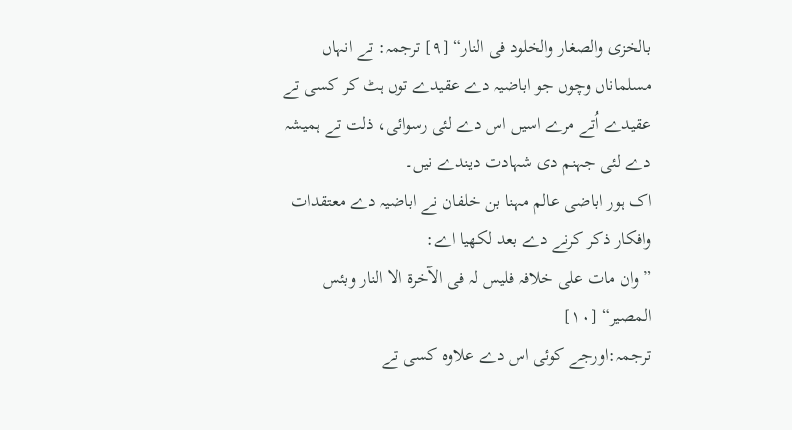بالخزی والصغار والخلود فی النار“ [۹] ترجمہ: تے انہاں مسلماناں وچوں جو اباضیہ دے عقیدے توں ہٹ کر کسی تے عقیدے اُتے مرے اسيں اس دے لئی رسوائی، ذلت تے ہمیشہ دے لئی جہنم دی شہادت دیندے نيں۔
اک ہور اباضی عالم مہنا بن خلفان نے اباضیہ دے معتقدات وافکار ذکر کرنے دے بعد لکھیا اے:
”وان مات علی خلافہ فلیس لہ فی الآخرة الا النار وبئس المصیر“ [۱۰]
ترجمہ:اورجے کوئی اس دے علاوہ کسی تے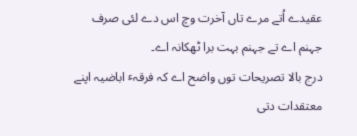عقیدے اُتے مرے تاں آخرت وچ اس دے لئی صرف جہنم اے تے جہنم بہت برا ٹھکانہ اے۔
درج بالا تصریحات توں واضح اے کہ فرقہٴ اباضیہ اپنے معتقدات دتی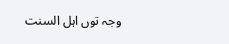وجہ توں اہل السنت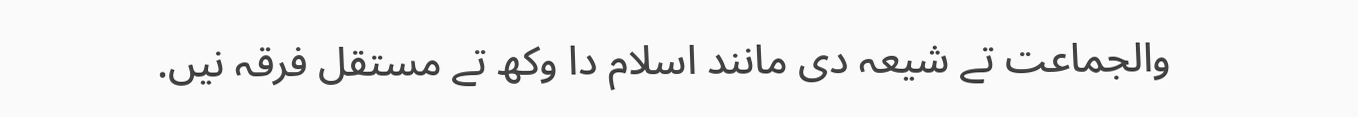والجماعت تے شیعہ دی مانند اسلام دا وکھ تے مستقل فرقہ نيں.